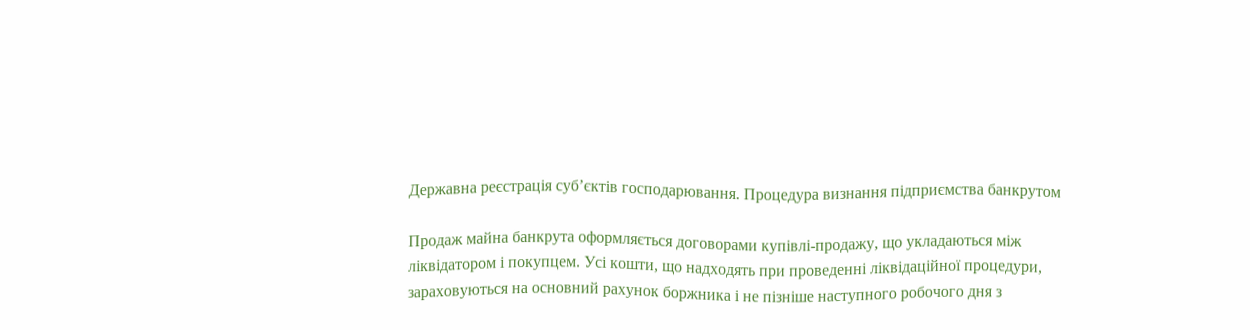Державна реєстрація суб’єктів господарювання. Процедура визнання підприємства банкрутом

Продаж майна банкрута оформляється договорами купівлі-продажу, що укладаються між ліквідатором і покупцем. Усі кошти, що надходять при проведенні ліквідаційної процедури, зараховуються на основний рахунок боржника і не пізніше наступного робочого дня з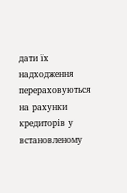дати їх надходження перераховуються на рахунки кредиторів у встановленому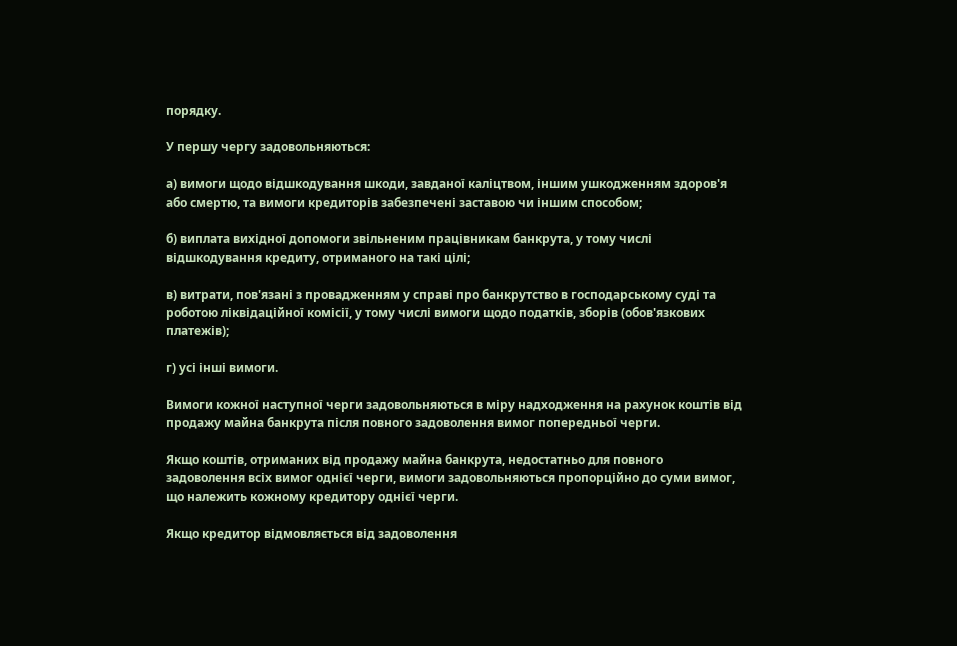порядку.

У першу чергу задовольняються:

а) вимоги щодо відшкодування шкоди, завданої каліцтвом, іншим ушкодженням здоров'я або смертю, та вимоги кредиторів забезпечені заставою чи іншим способом;

б) виплата вихідної допомоги звільненим працівникам банкрута, у тому числі відшкодування кредиту, отриманого на такі цілі;

в) витрати, пов'язані з провадженням у справі про банкрутство в господарському суді та роботою ліквідаційної комісії, у тому числі вимоги щодо податків, зборів (обов'язкових платежів);

г) усі інші вимоги.

Вимоги кожної наступної черги задовольняються в міру надходження на рахунок коштів від продажу майна банкрута після повного задоволення вимог попередньої черги.

Якщо коштів, отриманих від продажу майна банкрута, недостатньо для повного задоволення всіх вимог однієї черги, вимоги задовольняються пропорційно до суми вимог, що належить кожному кредитору однієї черги.

Якщо кредитор відмовляється від задоволення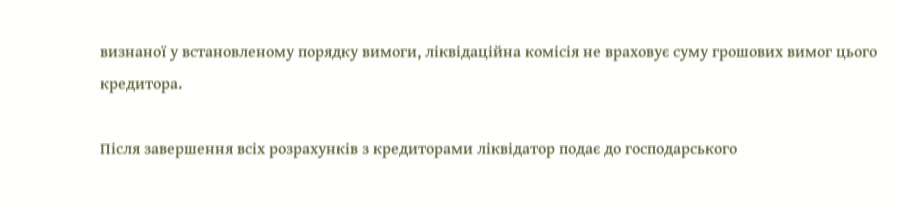визнаної у встановленому порядку вимоги, ліквідаційна комісія не враховує суму грошових вимог цього кредитора.

Після завершення всіх розрахунків з кредиторами ліквідатор подає до господарського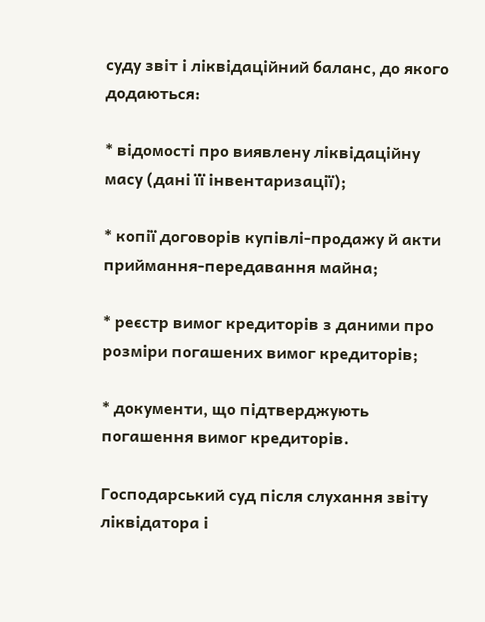суду звіт і ліквідаційний баланс, до якого додаються:

* відомості про виявлену ліквідаційну масу (дані її інвентаризації);

* копії договорів купівлі-продажу й акти приймання-передавання майна;

* реєстр вимог кредиторів з даними про розміри погашених вимог кредиторів;

* документи, що підтверджують погашення вимог кредиторів.

Господарський суд після слухання звіту ліквідатора і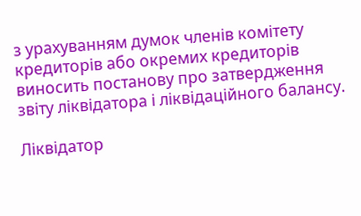з урахуванням думок членів комітету кредиторів або окремих кредиторів виносить постанову про затвердження звіту ліквідатора і ліквідаційного балансу.

Ліквідатор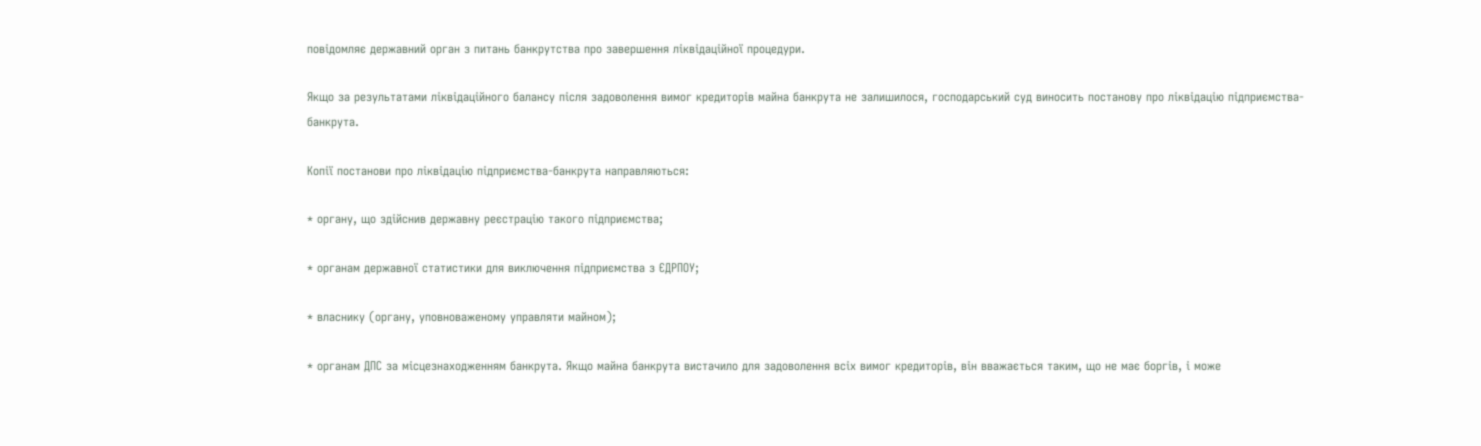повідомляє державний орган з питань банкрутства про завершення ліквідаційної процедури.

Якщо за результатами ліквідаційного балансу після задоволення вимог кредиторів майна банкрута не залишилося, господарський суд виносить постанову про ліквідацію підприємства-банкрута.

Копії постанови про ліквідацію підприємства-банкрута направляються:

* органу, що здійснив державну реєстрацію такого підприємства;

* органам державної статистики для виключення підприємства з ЄДРПОУ;

* власнику (органу, уповноваженому управляти майном);

* органам ДПС за місцезнаходженням банкрута. Якщо майна банкрута вистачило для задоволення всіх вимог кредиторів, він вважається таким, що не має боргів, і може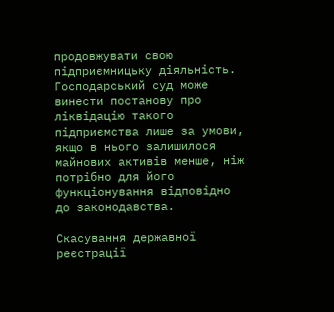продовжувати свою підприємницьку діяльність. Господарський суд може винести постанову про ліквідацію такого підприємства лише за умови, якщо в нього залишилося майнових активів менше, ніж потрібно для його функціонування відповідно до законодавства.

Скасування державної реєстрації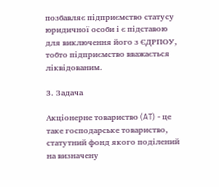позбавляє підприємство статусу юридичної особи і є підставою для виключення його з ЄДРПОУ, тобто підприємство вважається ліквідованим.

3. Задача

Акціонерне товариство (AT) - це таке господарське товариство, статутний фонд якого поділений на визначену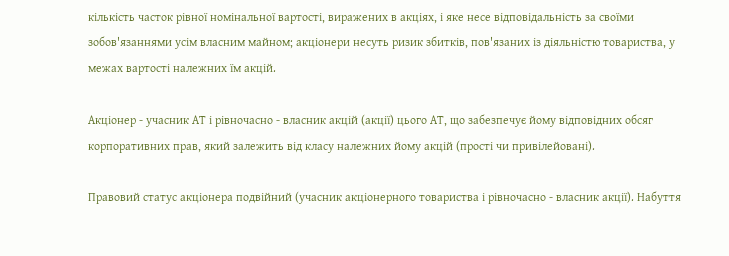кількість часток рівної номінальної вартості, виражених в акціях, і яке несе відповідальність за своїми зобов'язаннями усім власним майном; акціонери несуть ризик збитків, пов'язаних із діяльністю товариства, у межах вартості належних їм акцій.

Акціонер - учасник АТ і рівночасно - власник акцій (акції) цього АТ, що забезпечує йому відповідних обсяг корпоративних прав, який залежить від класу належних йому акцій (прості чи привілейовані).

Правовий статус акціонера подвійний (учасник акціонерного товариства і рівночасно - власник акції). Набуття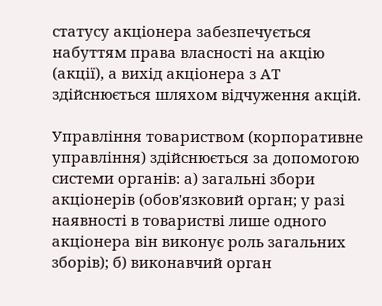статусу акціонера забезпечується набуттям права власності на акцію (акції), а вихід акціонера з АТ здійснюється шляхом відчуження акцій.

Управління товариством (корпоративне управління) здійснюється за допомогою системи органів: а) загальні збори акціонерів (обов'язковий орган; у разі наявності в товаристві лише одного акціонера він виконує роль загальних зборів); б) виконавчий орган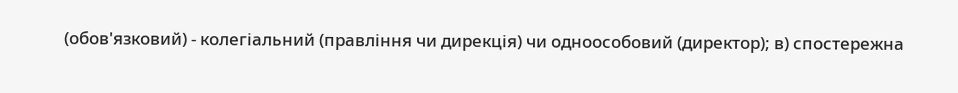(обов'язковий) - колегіальний (правління чи дирекція) чи одноособовий (директор); в) спостережна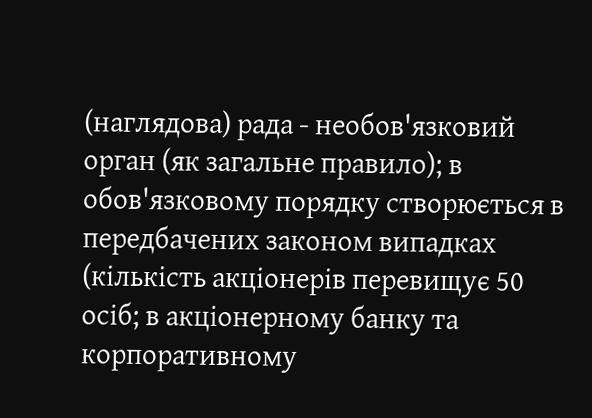(наглядова) рада - необов'язковий орган (як загальне правило); в обов'язковому порядку створюється в передбачених законом випадках (кількість акціонерів перевищує 50 осіб; в акціонерному банку та корпоративному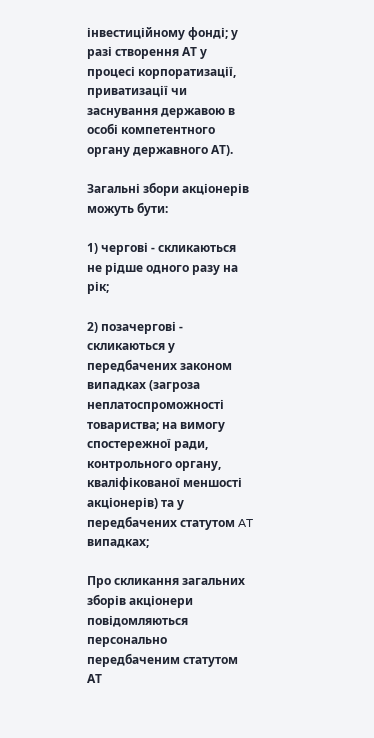інвестиційному фонді; у разі створення АТ у процесі корпоратизації, приватизації чи заснування державою в особі компетентного органу державного АТ).

Загальні збори акціонерів можуть бути:

1) чергові - скликаються не рідше одного разу на рік;

2) позачергові - скликаються у передбачених законом випадках (загроза неплатоспроможності товариства; на вимогу спостережної ради, контрольного органу, кваліфікованої меншості акціонерів) та у передбачених статутом AT випадках;

Про скликання загальних зборів акціонери повідомляються персонально передбаченим статутом АТ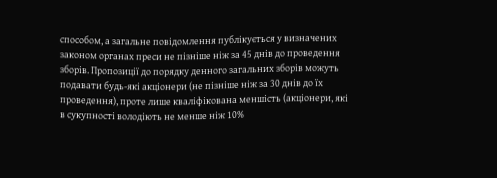способом, а загальне повідомлення публікується у визначених законом органах преси не пізніше ніж за 45 днів до проведення зборів. Пропозиції до порядку денного загальних зборів можуть подавати будь-які акціонери (не пізніше ніж за 30 днів до їх проведення), проте лише кваліфікована меншість (акціонери, які в сукупності володіють не менше ніж 10%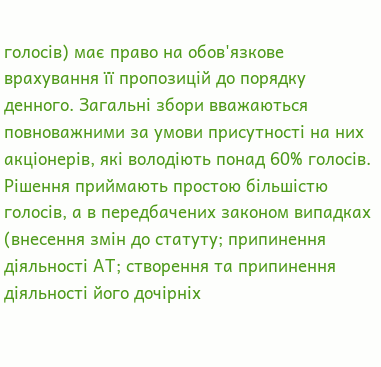голосів) має право на обов'язкове врахування її пропозицій до порядку денного. Загальні збори вважаються повноважними за умови присутності на них акціонерів, які володіють понад 60% голосів. Рішення приймають простою більшістю голосів, а в передбачених законом випадках (внесення змін до статуту; припинення діяльності АТ; створення та припинення діяльності його дочірніх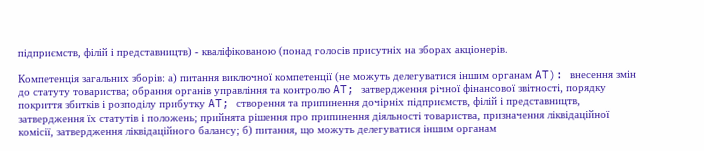підприємств, філій і представництв) - кваліфікованою (понад голосів присутніх на зборах акціонерів.

Компетенція загальних зборів: а) питання виключної компетенції (не можуть делегуватися іншим органам AT): внесення змін до статуту товариства; обрання органів управління та контролю AT; затвердження річної фінансової звітності, порядку покриття збитків і розподілу прибутку AT; створення та припинення дочірніх підприємств, філій і представництв, затвердження їх статутів і положень; прийнята рішення про припинення діяльності товариства, призначення ліквідаційної комісії, затвердження ліквідаційного балансу; б) питання, що можуть делегуватися іншим органам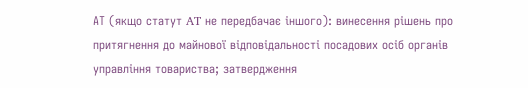АТ (якщо статут AT не передбачає іншого): винесення рішень про притягнення до майнової відповідальності посадових осіб органів управління товариства; затвердження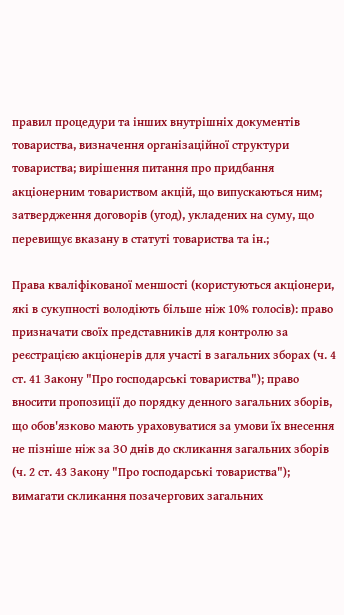правил процедури та інших внутрішніх документів товариства, визначення організаційної структури товариства; вирішення питання про придбання акціонерним товариством акцій, що випускаються ним; затвердження договорів (угод), укладених на суму, що перевищує вказану в статуті товариства та ін.;

Права кваліфікованої меншості (користуються акціонери, які в сукупності володіють більше ніж 10% голосів): право призначати своїх представників для контролю за реєстрацією акціонерів для участі в загальних зборах (ч. 4 ст. 41 Закону "Про господарські товариства"); право вносити пропозиції до порядку денного загальних зборів, що обов'язково мають ураховуватися за умови їх внесення не пізніше ніж за ЗО днів до скликання загальних зборів (ч. 2 ст. 43 Закону "Про господарські товариства"); вимагати скликання позачергових загальних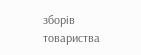зборів товариства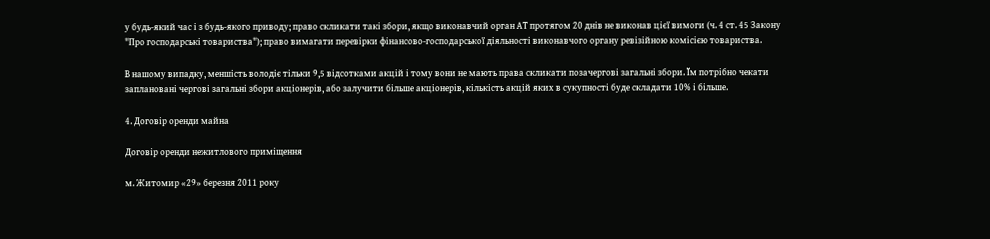у будь-який час і з будь-якого приводу; право скликати такі збори, якщо виконавчий орган АТ протягом 20 днів не виконав цієї вимоги (ч. 4 ст. 45 Закону "Про господарські товариства"); право вимагати перевірки фінансово-господарської діяльності виконавчого органу ревізійною комісією товариства.

В нашому випадку, меншість володіє тільки 9,5 відсотками акцій і тому вони не мають права скликати позачергові загальні збори. Їм потрібно чекати заплановані чергові загальні збори акціонерів, або залучити більше акціонерів, кількість акцій яких в сукупності буде складати 10% і більше.

4. Договір оренди майна

Договір оренди нежитлового приміщення

м. Житомир «29» березня 2011 року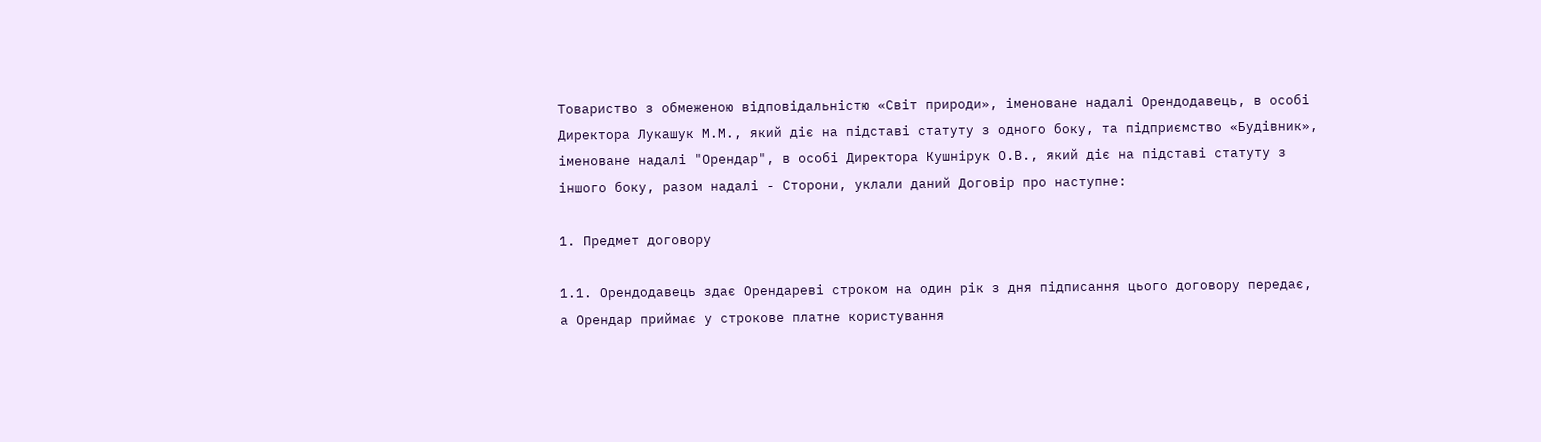Товариство з обмеженою відповідальністю «Світ природи», іменоване надалі Орендодавець, в особі Директора Лукашук М.М., який діє на підставі статуту з одного боку, та підприємство «Будівник», іменоване надалі "Орендар", в особі Директора Кушнірук О.В., який діє на підставі статуту з іншого боку, разом надалі - Сторони, уклали даний Договір про наступне:

1. Предмет договору

1.1. Орендодавець здає Орендареві строком на один рік з дня підписання цього договору передає, а Орендар приймає у строкове платне користування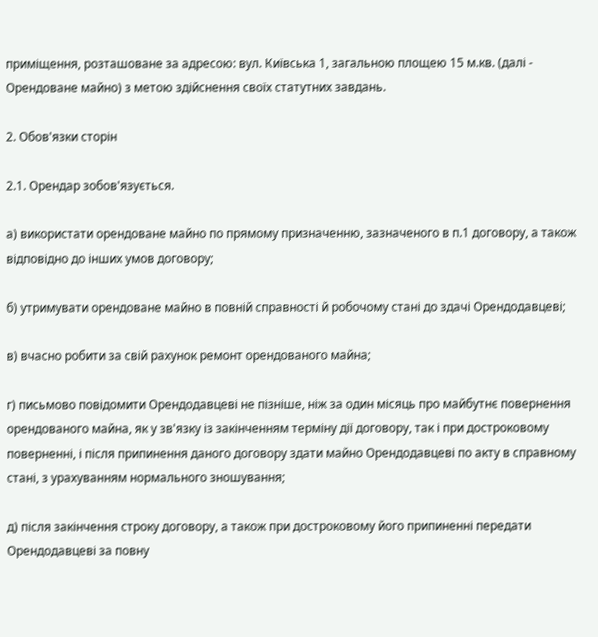приміщення, розташоване за адресою: вул. Київська 1, загальною площею 15 м.кв. (далі - Орендоване майно) з метою здійснення своїх статутних завдань.

2. Обов'язки сторін

2.1. Орендар зобов'язується.

а) використати орендоване майно по прямому призначенню, зазначеного в п.1 договору, а також відповідно до інших умов договору;

б) утримувати орендоване майно в повній справності й робочому стані до здачі Орендодавцеві;

в) вчасно робити за свій рахунок ремонт орендованого майна;

г) письмово повідомити Орендодавцеві не пізніше, ніж за один місяць про майбутнє повернення орендованого майна, як у зв'язку із закінченням терміну дії договору, так і при достроковому поверненні, і після припинення даного договору здати майно Орендодавцеві по акту в справному стані, з урахуванням нормального зношування;

д) після закінчення строку договору, а також при достроковому його припиненні передати Орендодавцеві за повну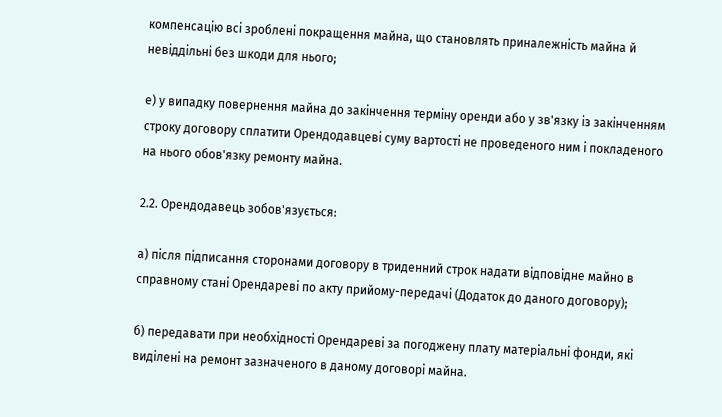компенсацію всі зроблені покращення майна, що становлять приналежність майна й невіддільні без шкоди для нього;

е) у випадку повернення майна до закінчення терміну оренди або у зв'язку із закінченням строку договору сплатити Орендодавцеві суму вартості не проведеного ним і покладеного на нього обов'язку ремонту майна.

2.2. Орендодавець зобов'язується:

а) після підписання сторонами договору в триденний строк надати відповідне майно в справному стані Орендареві по акту прийому-передачі (Додаток до даного договору);

б) передавати при необхідності Орендареві за погоджену плату матеріальні фонди, які виділені на ремонт зазначеного в даному договорі майна.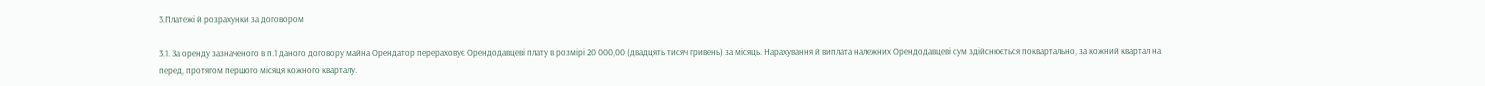3.Платежі й розрахунки за договором

3.1. За оренду зазначеного в п.1 даного договору майна Орендатор перераховує Орендодавцеві плату в розмірі 20 000,00 (двадцять тисяч гривень) за місяць. Нарахування й виплата належних Орендодавцеві сум здійснюється поквартально, за кожний квартал на перед, протягом першого місяця кожного кварталу.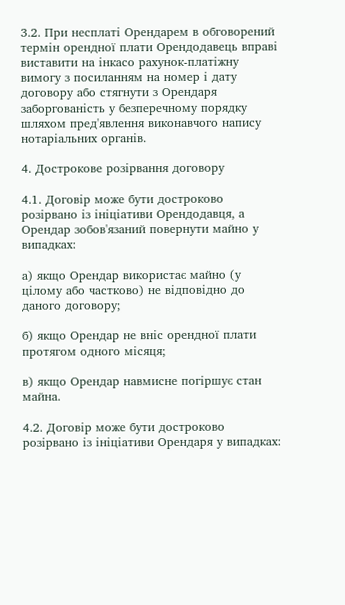3.2. При несплаті Орендарем в обговорений термін орендної плати Орендодавець вправі виставити на інкасо рахунок-платіжну вимогу з посиланням на номер і дату договору або стягнути з Орендаря заборгованість у безперечному порядку шляхом пред'явлення виконавчого напису нотаріальних органів.

4. Дострокове розірвання договору

4.1. Договір може бути достроково розірвано із ініціативи Орендодавця, а Орендар зобов'язаний повернути майно у випадках:

а) якщо Орендар використає майно (у цілому або частково) не відповідно до даного договору;

б) якщо Орендар не вніс орендної плати протягом одного місяця;

в) якщо Орендар навмисне погіршує стан майна.

4.2. Договір може бути достроково розірвано із ініціативи Орендаря у випадках: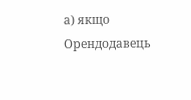а) якщо Орендодавець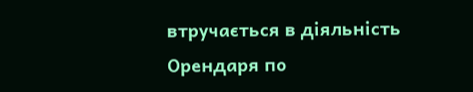втручається в діяльність Орендаря по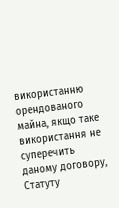використанню орендованого майна, якщо таке використання не суперечить даному договору, Статуту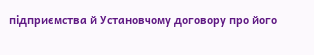підприємства й Установчому договору про його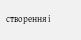створення і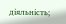діяльність;